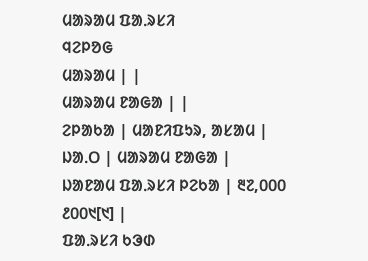ᱢᱟᱨᱟᱢ ᱯᱟᱹᱨᱥᱤ
ᱧᱮᱞᱚᱜ
ᱢᱟᱨᱟᱢ | |
ᱢᱟᱨᱟᱢ ᱱᱟᱜᱟ | |
ᱮᱞᱟᱠᱟ | ᱢᱟᱱᱤᱯᱩᱨ, ᱟᱥᱟᱢ |
ᱡᱟᱹᱛ | ᱢᱟᱨᱟᱢ ᱱᱟᱜᱟ |
ᱡᱟᱱᱟᱢ ᱯᱟᱹᱨᱥᱤ ᱞᱮᱠᱟ | ᱓᱗,᱐᱐᱐ ᱒᱐᱐᱑[᱑] |
ᱯᱟᱹᱨᱥᱤ ᱠᱳᱰ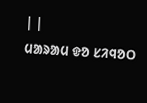| |
ᱢᱟᱨᱟᱢ ᱫᱚ ᱥᱤᱧᱚᱛ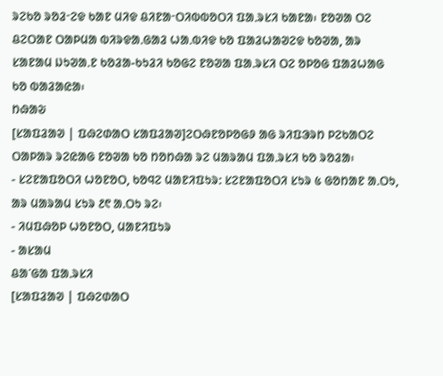ᱨᱮᱠᱚ ᱨᱚᱲᱼᱮᱫ ᱠᱟᱱ ᱢᱤᱫ ᱪᱤᱱᱟᱼᱛᱤᱵᱵᱚᱛᱤ ᱯᱟᱹᱨᱥᱤ ᱠᱟᱱᱟ᱾ ᱱᱚᱣᱟ ᱛᱮ ᱪᱮᱛᱟᱱ ᱛᱟᱞᱢᱟ ᱵᱤᱨᱫᱟᱹᱜᱟᱲ ᱦᱟᱹᱵᱤᱫ ᱠᱚ ᱯᱟᱲᱦᱟᱣᱮᱫ ᱠᱚᱣᱟ, ᱟᱨ ᱥᱟᱱᱟᱢ ᱡᱩᱣᱟᱹᱱ ᱠᱚᱲᱟ-ᱠᱩᱲᱤ ᱠᱚᱜᱮ ᱱᱚᱣᱟ ᱯᱟᱹᱨᱥᱤ ᱛᱮ ᱚᱞᱚᱜ ᱯᱟᱲᱦᱟᱜ ᱠᱚ ᱵᱟᱲᱟᱭᱟ᱾
ᱴᱷᱟᱶ
[ᱥᱟᱯᱲᱟᱣ | ᱯᱷᱮᱰᱟᱛ ᱥᱟᱯᱲᱟᱣ]ᱮᱛᱷᱱᱚᱞᱚᱜᱽ ᱟᱜ ᱨᱤᱯᱳᱨᱴ ᱞᱮᱠᱟᱛᱮ ᱛᱟᱞᱟᱨ ᱨᱮᱭᱟᱜ ᱱᱚᱣᱟ ᱠᱚ ᱴᱚᱴᱷᱟ ᱨᱮ ᱢᱟᱨᱟᱢ ᱯᱟᱹᱨᱥᱤ ᱠᱚ ᱨᱚᱲᱟ᱾
- ᱥᱮᱱᱟᱯᱚᱛᱤ ᱦᱚᱱᱚᱛ, ᱠᱚᱧᱮ ᱢᱟᱱᱤᱯᱩᱨ: ᱥᱮᱱᱟᱯᱚᱛᱤ ᱥᱩᱨ ᱕ ᱜᱚᱴᱟᱱ ᱟᱹᱛᱩ, ᱟᱨ ᱢᱟᱨᱟᱢ ᱥᱩᱨ ᱒᱖ ᱟᱹᱛᱩ ᱨᱮ᱾
- ᱤᱢᱯᱷᱚᱞ ᱦᱚᱱᱚᱛ, ᱢᱟᱱᱤᱯᱩᱨ
- ᱟᱥᱟᱢ
ᱪᱟᱸᱜᱟ ᱯᱟᱹᱨᱥᱤ
[ᱥᱟᱯᱲᱟᱣ | ᱯᱷᱮᱰᱟᱛ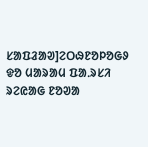ᱥᱟᱯᱲᱟᱣ]ᱮᱛᱷᱱᱚᱞᱚᱜᱽ ᱫᱚ ᱢᱟᱨᱟᱢ ᱯᱟᱹᱨᱥᱤ ᱨᱮᱭᱟᱜ ᱱᱚᱣᱟ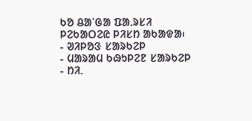ᱠᱚ ᱪᱟᱸᱜᱟ ᱯᱟᱹᱨᱥᱤ ᱞᱮᱠᱟᱛᱮᱭ ᱞᱤᱥᱴ ᱟᱠᱟᱫᱟ᱾
- ᱣᱤᱞᱚᱝ ᱥᱟᱨᱠᱮᱞ
- ᱢᱟᱨᱟᱢ ᱠᱷᱩᱞᱮᱱ ᱥᱟᱨᱠᱮᱞ
- ᱴᱤ.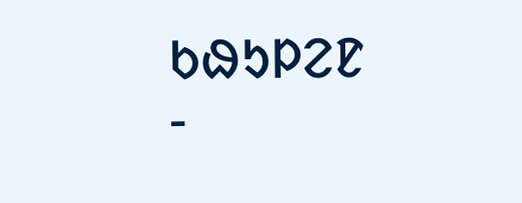ᱠᱷᱩᱞᱮᱱ
-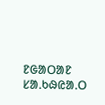ᱱᱜᱟᱛᱟᱱ
ᱥᱟᱹᱠᱷᱭᱟᱹᱛ